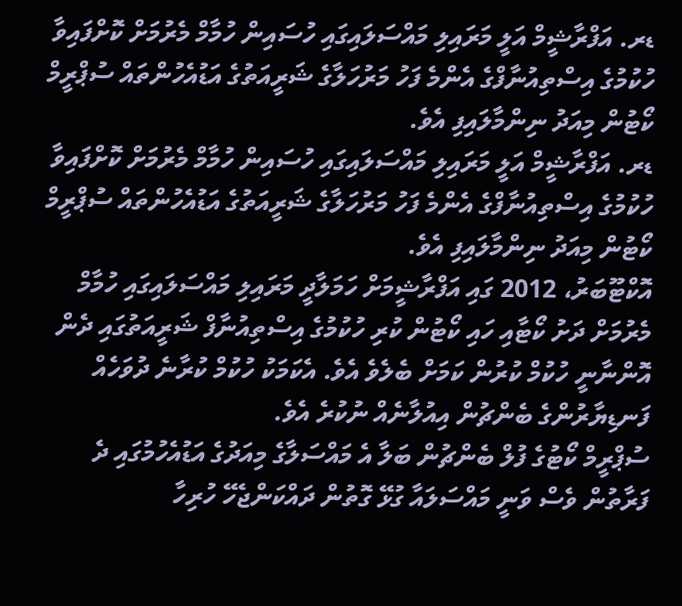ޑރ. އަފްރާޝީމް އަލީ މަރައިލި މައްސަލައިގައި ހުސައިން ހުމާމް މެރުމަށް ކޮށްފައިވާ ހުކުމުގެ އިސްތިއުނާފްގެ އެންމެ ފަހު މަރުހަލާގެ ޝަރީއަތުގެ އަޑުއެހުންތައް ސުޕްރީމް ކޯޓުން މިއަދު ނިންމާލައިފި އެވެ.
ޑރ. އަފްރާޝީމް އަލީ މަރައިލި މައްސަލައިގައި ހުސައިން ހުމާމް މެރުމަށް ކޮށްފައިވާ ހުކުމުގެ އިސްތިއުނާފްގެ އެންމެ ފަހު މަރުހަލާގެ ޝަރީއަތުގެ އަޑުއެހުންތައް ސުޕްރީމް ކޯޓުން މިއަދު ނިންމާލައިފި އެވެ.
އޮކްޓޫބަރު، 2012 ގައި އަފްރާޝީމަށް ހަމަލާދީ މަރައިލި މައްސަލައިގައި ހުމާމް މެރުމަށް ދަށު ކޯޓާއި ހައި ކޯޓުން ކުރި ހުކުމުގެ އިސްތިއުނާފް ޝަރީއަތުގައި ދެން އޮންނާނީ ހުކުމް ކުރުން ކަމަށް ބެލެވެ އެވެ. އެކަމަކު ހުކުމް ކުރާނެ ދުވަހެއް ފަނޑިޔާރުންގެ ބެންޗުން އިއުލާނެއް ނުކުރެ އެވެ.
ސުޕްރީމް ކޯޓުގެ ފުލް ބެންޗުން ބަލާ އެ މައްސަލާގެ މިއަދުގެ އަޑުއެހުމުގައި ދެ ފަރާތުން ވެސް ވަނީ މައްސަލައާ ގުޅޭ ގޮތުން ދައްކަންޖެހޭ ހުރިހާ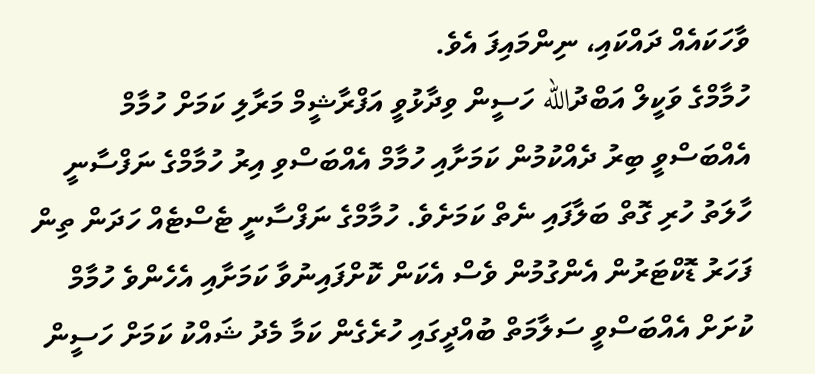ވާހަކައެއް ދައްކައި، ނިންމައިފަ އެވެ.
ހުމާމްގެ ވަކީލް އަބްދުالله ހަސީން ވިދާޅުވީ އަފްރާޝީމް މަރާލި ކަމަށް ހުމާމް އެއްބަސްވީ ބިރު ދެއްކުމުން ކަމަށާއި ހުމާމް އެއްބަސްވި އިރު ހުމާމްގެ ނަފްސާނީ ހާލަތު ހުރި ގޮތް ބަލާފައި ނެތް ކަމަށެވެ. ހުމާމްގެ ނަފްސާނީ ޓެސްޓެއް ހަދަން ތިން ފަހަރު ޑޮކްޓަރުން އެންގުމުން ވެސް އެކަން ކޮށްފައިނުވާ ކަމަށާއި އެހެންވެ ހުމާމް ކުށަށް އެއްބަސްވީ ސަލާމަތް ބުއްދީގައި ހުރެގެން ކަމާ މެދު ޝައްކު ކަމަށް ހަސީން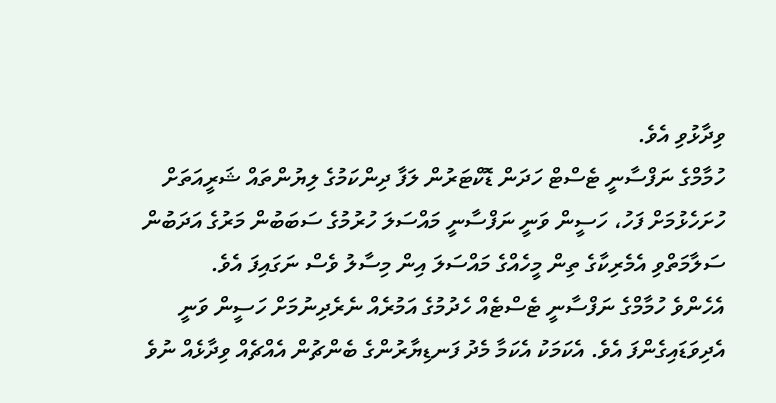ވިދާޅުވި އެވެ.
ހުމާމްގެ ނަފްސާނީ ޓެސްޓް ހަދަން ޑޮކްޓަރުން ލަފާ ދިންކަމުގެ ލިޔުންތައް ޝަރީއަތަށް ހުށަހެޅުމަށް ފަހު، ހަސީން ވަނީ ނަފްސާނީ މައްސަލަ ހުރުމުގެ ސަބަބުން މަރުގެ އަދަބުން ސަލާމަތްވި އެމެރިކާގެ ތިން މީހެއްގެ މައްސަލަ އިން މިސާލު ވެސް ނަގައިފަ އެވެ.
އެހެންވެ ހުމާމްގެ ނަފްސާނީ ޓެސްޓެއް ހެދުމުގެ އަމުރެއް ނެރެދިނުމަށް ހަސީން ވަނީ އެދިވަޑައިގެންފަ އެވެ. އެކަމަކު އެކަމާ މެދު ފަނޑިޔާރުންގެ ބެންޗުން އެއްޗެއް ވިދާޅެއް ނުވެ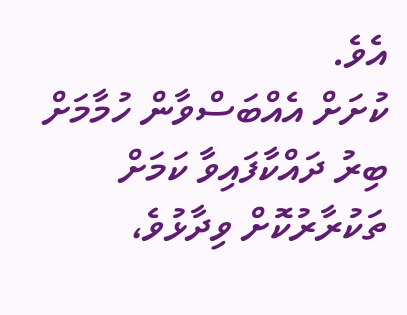އެވެ.
ކުށަށް އެއްބަސްވާން ހުމާމަށް ބިރު ދައްކާފައިވާ ކަމަށް ތަކުރާރުކޮށް ވިދާޅުވެ،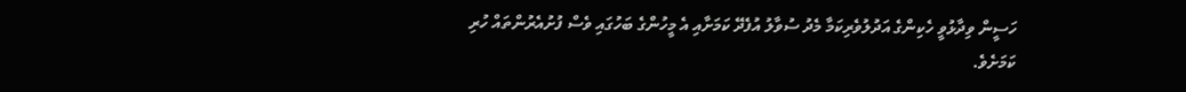ހަސީން ވިދާޅުވީ ހެކިންގެ އަދުލުވެރިކަމާ މެދު ސުވާލު އުފެދޭ ކަމަށާއި އެ މީހުންގެ ބަހުގައި ވެސް ފުށުއެރުންތައް ހުރި ކަމަށެވެ.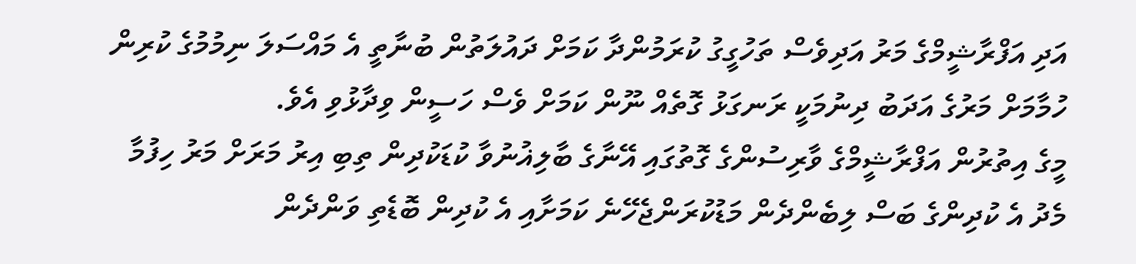އަދި އަފްރާޝީމްގެ މަރު އަދިވެސް ތަހުގީގު ކުރަމުންދާ ކަމަށް ދައުލަތުން ބުނާތީ އެ މައްސަލަ ނިމުމުގެ ކުރިން ހުމާމަށް މަރުގެ އަދަބު ދިނުމަކީ ރަނގަޅު ގޮތެއް ނޫން ކަމަށް ވެސް ހަސީން ވިދާޅުވި އެވެ.
މީގެ އިތުރުން އަފްރާޝީމްގެ ވާރިސުންގެ ގޮތުގައި އޭނާގެ ބާލިޣުނުވާ ކުޑަކުދިން ތިބި އިރު މަރަށް މަރު ހިފުމާ މެދު އެ ކުދިންގެ ބަސް ލިބެންދެން މަޑުކުރަންޖެހޭނެ ކަމަށާއި އެ ކުދިން ބޮޑެތި ވަންދެން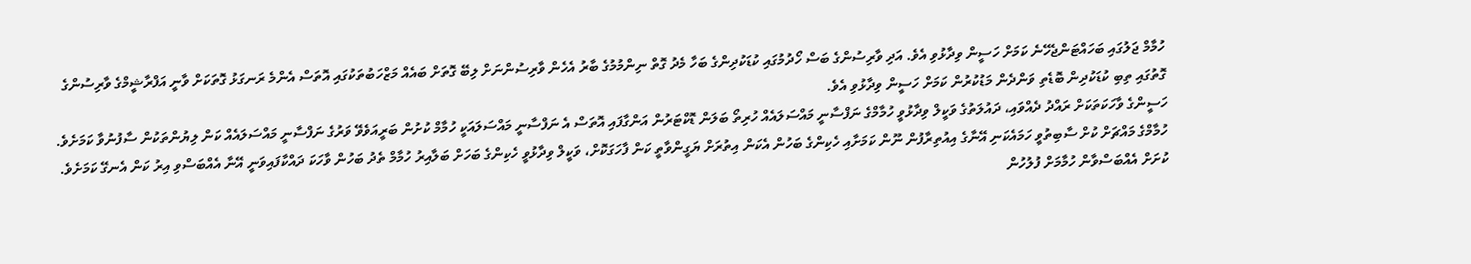ހުމާމް ޖަލުގައި ބަހައްޓަންޖެހޭނެ ކަމަށް ހަސީން ވިދާޅުވި އެވެ. އަދި ވާރިސުންގެ ބަސް ހޯދުމުގައި ކުޑަކުދިންގެ ބަހާ މެދު ގޮތް ނިންމުމުގެ ބާރު އެހެން ވާރިސުންނަށް ލިބޭ ގޮތަށް ބައެއް މަޒްހަބުތަކުގައި އޮތަސް އެންމެ ރަނގަޅު ގޮތަކަށް ވާނީ އަފްރާޝީމްގެ ވާރިސުންގެ ގޮތުގައި ތިބި ކުޑަކުދިން ބޮޑެތި ވަންދެން މަޑުކުރުން ކަމަށް ހަސީން ވިދާޅުވި އެވެ.
ހަސީންގެ ވާހަކަތަކަށް ރައްދު ދެއްވައި، ދައުލަތުގެ ވަކީލް ވިދާޅުވީ ހުމާމްގެ ނަފްސާނީ މައްސަލައެއް ހުރިތޯ ބަލަން ޑޮކްޓަރުން އަންގާފައި އޮތަސް އެ ނަފްސާނީ މައްސަލައަކީ ހުމާމް ކުށުން ބަރީއަވެވޭ ވަރުގެ ނަފްސާނީ މައްސަލައެއް ކަން ލިޔުންތަކުން ސާފުނުވާ ކަމަށެވެ.
ހުމާމްގެ މައްޗަށް ކުށް ސާބިތުވީ ހަމައެކަނި އޭނާގެ އިއުތިރާފުން ނޫން ކަމަށާއި ހެކިންގެ ބަހުން އެކަން އިތުރަށް ޔަގީންވާތީ ކަން ފާހަގަކޮށް، ވަކީލް ވިދާޅުވީ ހެކިންގެ ބަހަށް ބަލާއިރު ހުމާމް ތެދު ބަހުން ވާހަކަ ދައްކާފައިވަނީ އޭނާ އެއްބަސްވި އިރު ކަން އެނގޭ ކަމަށެވެ. ކުށަށް އެއްބަސްވާން ހުމާމަށް ފުލުހުން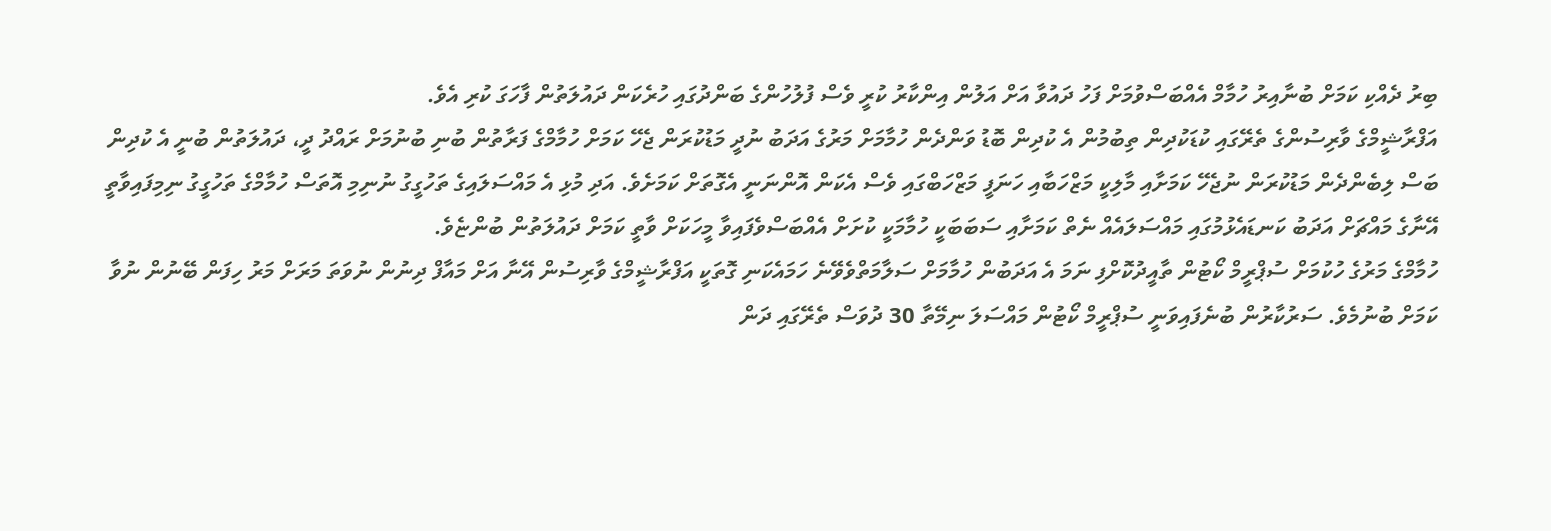ބިރު ދެއްކި ކަމަށް ބުނާއިރު ހުމާމް އެއްބަސްވުމަށް ފަހު ދައުވާ އަށް އަލުން އިންކާރު ކުރީ ވެސް ފުލުހުންގެ ބަންދުގައި ހުރެކަން ދައުލަތުން ފާހަގަ ކުރި އެވެ.
އަފްރާޝީމްގެ ވާރިސުންގެ ތެރޭގައި ކުޑަކުދިން ތިބުމުން އެ ކުދިން ބޮޑު ވަންދެން ހުމާމަށް މަރުގެ އަދަބު ނުދީ މަޑުކުރަން ޖެހޭ ކަމަށް ހުމާމްގެ ފަރާތުން ބުނި ބުނުމަށް ރައްދު ދީ، ދައުލަތުން ބުނީ އެ ކުދިން ބަސް ލިބެންދެން މަޑުކުރަން ނުޖެހޭ ކަމަށާއި މާލިކީ މަޒްހަބާއި ހަނަފީ މަޒްހަބްގައި ވެސް އެކަން އޮންނަނީ އެގޮތަށް ކަމަށެވެ. އަދި މުޅި އެ މައްސަލައިގެ ތަހުގީގު ނުނިމި އޮތަސް ހުމާމްގެ ތަހުގީގު ނިމިފައިވާތީ އޭނާގެ މައްޗަށް އަދަބު ކަނޑައެޅުމުގައި މައްސަލައެއް ނެތް ކަމަށާއި ސަބަބަކީ ހުމާމަކީ ކުށަށް އެއްބަސްވެފައިވާ މީހަކަށް ވާތީ ކަމަށް ދައުލަތުން ބުންޏެވެ.
ހުމާމްގެ މަރުގެ ހުކުމަށް ސުޕްރީމް ކޯޓުން ތާއީދުކޮށްފި ނަމަ އެ އަދަބުން ހުމާމަށް ސަލާމަތްވެވޭނެ ހަމައެކަނި ގޮތަކީ އަފްރާޝީމްގެ ވާރިސުން އޭނާ އަށް މައާފް ދިނުން ނުވަތަ މަރަށް މަރު ހިފަން ބޭނުން ނުވާ ކަމަށް ބުނުމެވެ. ސަރުކާރުން ބުނެފައިވަނީ ސުޕްރީމް ކޯޓުން މައްސަލަ ނިމޭތާ 30 ދުވަސް ތެރޭގައި ދަން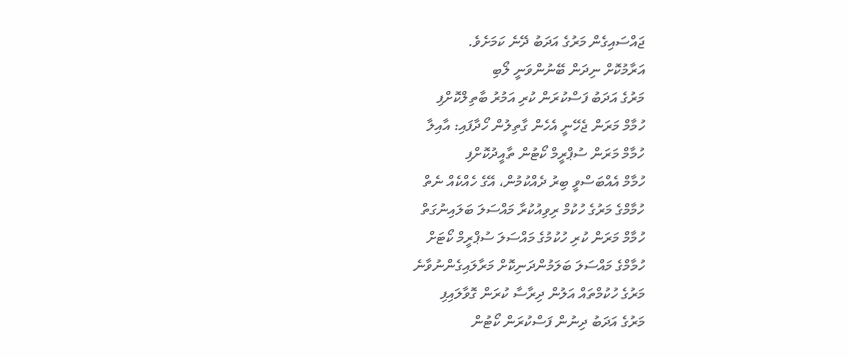ޖައްސައިގެން މަރުގެ އަދަބު ދޭނެ ކަމަށެވެ.
އަރާމުކޮށް ނިދަން ބޭނުންވަނީ ލޯބި
މަރުގެ އަދަބު ފަސްކުރަން ކުރި އަމުރު ބާތިލްކޮށްފި
ހުމާމް މަރަން ޖެހޭނީ އެހެން ގާތިލުން ހޯދާފައި: އާއިލާ
ހުމާމް މަރަން ސުޕްރީމް ކޯޓުން ތާއީދުކޮށްފި
ހުމާމް އެއްބަސްވީ ބިރު ދެއްކުމުން، އޭގެ ހެއްކެއް ނެތް
ހުމާމްގެ މަރުގެ ހުކުމް ރިވިއުކުރާ މައްސަލަ ބަލައިނުގަތް
ހުމާމް މަރަން ކުރި ހުކުމުގެ މައްސަލަ ސުޕްރީމް ކޯޓަށް
ހުމާމްގެ މައްސަލަ ބަލަމުންދަނިކޮށް މަރާލައިގެންނުވާނެ
މަރުގެ ހުކުމްތައް އަލުން ދިރާސާ ކުރަން ގޮވާލައިފި
މަރުގެ އަދަބު ދިނުން ފަސްކުރަން ކޯޓުން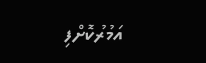އަމުރުކޮށްފި